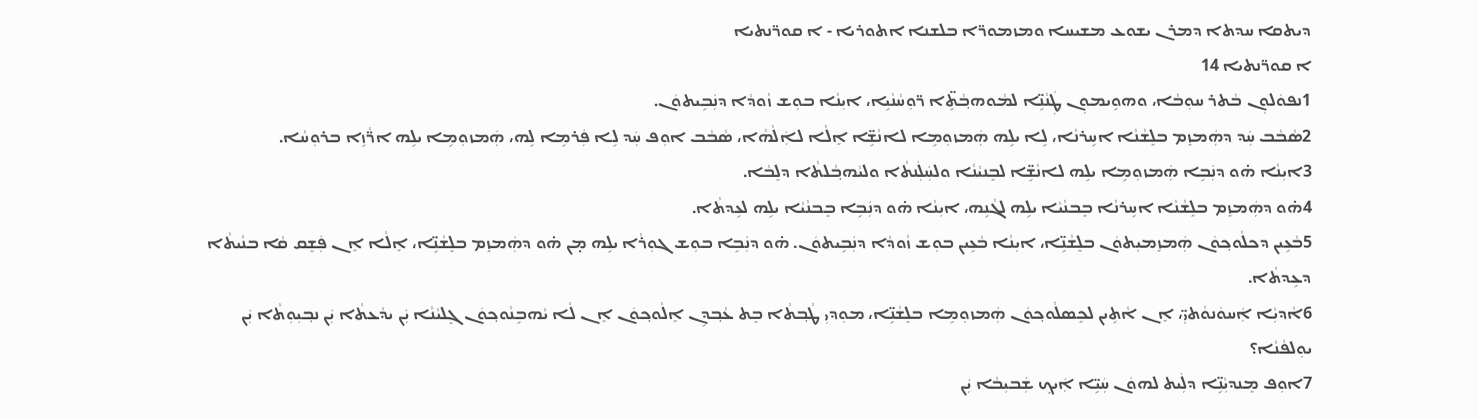ܕܝܬܩܐ ܚܕܬܐ ܕܡܪܢ ܝܫܘܥ ܡܫܝܚܐ ܘܡܙܡܘܪ̈ܐ ܒܠܫܢܐ ܐܬܘܪܝܐ - ܐ ܩܘܪ̈ܢܬܝܐ
ܐ ܩܘܪ̈ܢܬܝܐ 14
1ܢܦܘܿܠܘܼܢ ܒܵܬܪ ܚܘܼܒܵܐ، ܘܗܘܹܝܡܘܼܢ ܛܲܢܵܢܹ̈ܐ ܠܡܵܘܗܒ݂ܵܬܹ̈‌ܐ ܪ̈ܘܼܚܵܢܵܝܹܐ، ܐܝܼܢܵܐ ܒܘܼܫ ܙܵܘܕܵܐ ܕܢܲܒܹܝܬܘܿܢ.
2ܣܵܒܵܒ ܚܲܕ ܕܗܲܡܙܸܡ ܒܠܸܫܵܢܵܐ ܐܚܹܪܢܵܐ، ܠܹܐ ܝܠܹܗ ܗܲܡܙܘܼܡܹܐ ܠܐܢܵܫܹ̈ܐ ܐܸܠܵܐ ܠܐܲܠܵܗܵܐ، ܣܵܒܵܒ ܐܘܼܦ ܚܲܕ ܠܹܐ ܦܲܪܡܹܐ ܠܹܗ، ܗܲܡܙܘܼܡܹܐ ܝܠܹܗ ܐܪ̈ܵܙܹܐ ܒܪܘܼܚܵܐ.
3ܐܝܼܢܵܐ ܗ̇ܘ ܕܢܲܒܹܐ ܗܲܡܙܘܼܡܹܐ ܝܠܹܗ ܠܐܢܵܫܹ̈ܐ ܠܒܸܢܝܵܢܵܐ ܘܠܚܲܠܲܢܬܵ‌ܐ ܘܠܝܵܗܒ݂ܵܠܬܵ‌ܐ ܕܠܸܒܵܐ.
4ܗ̇ܘ ܕܗܲܡܙܸܡ ܒܠܸܫܵܢܵܐ ܐܚܹܪܢܵܐ ܒܸܒܢܵܝܵܐ ܝܠܹܗ ܠܓܵܢܹܗ، ܐܝܼܢܵܐ ܗ̇ܘ ܕܢܲܒܹܐ ܒܸܒܢܵܝܵܐ ܝܠܹܗ ܠܥܹܕܬܵ‌ܐ.
5ܒܵܥܹܝܢ ܕܟܠܵܘܟ݂ܘܿܢ ܗܲܡܙܸܡܝܼܬܘܿܢ ܒܠܸܫܵܢܹ̈ܐ، ܐܝܼܢܵܐ ܒܵܥܹܝܢ ܒܘܼܫ ܙܵܘܕܵܐ ܕܢܲܒܹܝܬܘܿܢ. ܗ̇ܘ ܕܢܲܒܹܐ ܒܘܼܫ ܓܘܼܪܵܐ ܝܠܹܗ ܡ̣ܢ ܗ̇ܘ ܕܗܲܡܙܸܡ ܒܠܸܫܵܢܹ̈ܐ، ܐܸܠܵܐ ܐܸܢ ܦܲܫܸܩ ܩܵܐ ܒܢܵܝܬܵ‌ܐ ܕܥܹܕܬܵ‌ܐ.
6ܐܵܕܝܼܵܐ ܐܲܚܘܿܢܘܵܬ‌ܝܼ̈، ܐܸܢ ܐܵܬܹܝܢ ܠܟܸܣܠܵܘܟ݂ܘܿܢ ܗܲܡܙܘܼܡܹܐ ܒܠܸܫܵܢܹ̈ܐ، ܡܘܼܕܝܼ ܛܵܒ݂ܬܵ‌ܐ ܒܸܬ ܥܵܒ݂ܕܹܢ ܐܸܠܵܘܟ݂ܘܿܢ ܐܸܢ ܠܵܐ ܝܵܗܒܹܢܵܘܟ݂ܘܿܢ ܓܸܠܝܵܢܵܐ ܝܲܢ ܝܕܵܥܬܵ‌ܐ ܝܲܢ ܢܒ݂ܝܼܘܼܬܵ‌ܐ ܝܲܢ ܝܘܼܠܦܵܢܵܐ؟
7ܐܘܼܦ ܡܸܢܕܝܼܵܢܹ̈ܐ ܕܠܲܝܬ ܠܗܘܿܢ ܚܲܝܹ̈ܐ ܐܲܝܟ݂ ܫܲܒܝܼܒܵܐ ܝܲܢ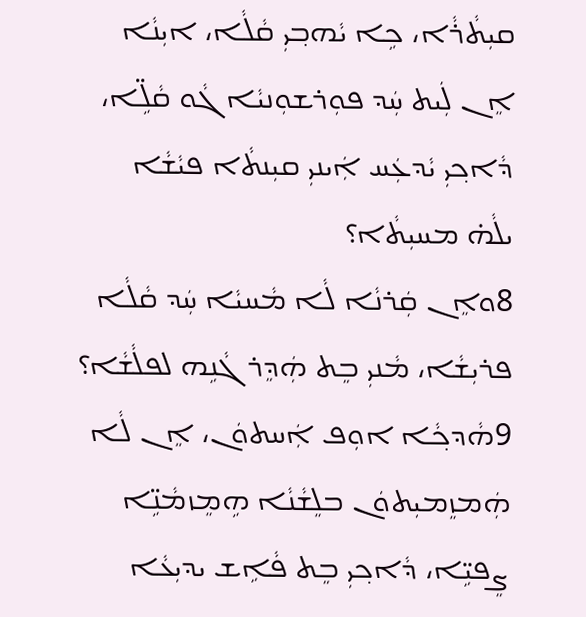ܩܝܼܬܵܪܵܐ، ܟܹܐ ܝܵܗܒ݂ܝܼ ܩܵܠܵܐ، ܐܝܼܢܵܐ ܐܸܢ ܠܲܝܬ ܚܲܕ ܦܘܼܪܫܘܼܢܝܵܐ ܓܵܘ ܩܵܠܹ̈ܐ، ܕܵܐܟ݂ܝܼ ܝܵܕܥܲܚ ܐܲܝܢܝܼ ܩܝܼܢܬܵ‌ܐ ܦܝܵܫܵܐ ܝܠܵܗ̇ ܡܚܝܼܬܵ‌ܐ؟
8ܘܐܸܢ ܩܲܪܢܵܐ ܠܵܐ ܡܵܚܝܵܐ ܚܲܕ ܩܵܠܵܐ ܦܪܝܼܫܵܐ، ܡܵܢܝܼ ܒܸܬ ܗܲܕܸܪ ܓܵܢܹܗ ܠܦܠܵܫܵܐ؟
9ܗܵܕܟ݂ܵܐ ܐܘܼܦ ܐܲܚܬܘܿܢ، ܐܸܢ ܠܵܐ ܗܲܡܙܸܡܝܼܬܘܿܢ ܒܠܸܫܵܢܵܐ ܗܹܡܸܙܡܵܢܹ̈ܐ ܨܸܦܝܹ̈ܐ، ܕܵܐܟ݂ܝܼ ܒܸܬ ܦܵܐܹܫ ܝܕܝܼܥܵܐ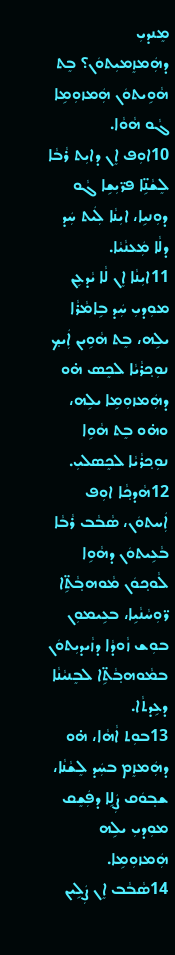ܡܸܢܕܝܼ ܕܗܲܡܙܸܡܝܼܬܘܿܢ؟ ܒܸܬ ܗܵܘܹܝܬܘܿܢ ܗܲܡܙܘܼܡܹܐ ܓܵܘ ܗܵܘܵܐ.
10ܐܘܼܦ ܐܸܢ ܕܐܝܼܬ ܪܵܒܵܐ ܠܸܫܵܢܹ̈ܐ ܦܪ̈ܝܼܫܹܐ ܓܵܘ ܕܘܼܢܝܹܐ، ܐܝܼܢܵܐ ܠܲܝܬ ܚܲܕ ܕܠܵܐ ܡܲܥܢܵܝܵܐ.
11ܐܝܼܢܵܐ ܐܸܢ ܠܵܐ ܝܵܕܥܹܢ ܡܘܼܕܝܼ ܚܲܕ ܒܹܐܡܵܪܵܐ ܝܠܹܗ، ܒܸܬ ܗܵܘܹܝܢ ܐܲܝܟ݂ ܢܘܼܟ݂ܪܵܝܵܐ ܠܟܸܣ ܗ̇ܘ ܕܗܲܡܙܘܼܡܹܐ ܝܠܹܗ، ܘܗ̇ܘ ܒܸܬ ܗܵܘܹܐ ܢܘܼܟ݂ܪܵܝܵܐ ܠܟܸܣܠܝܼ.
12ܗܵܕܟ݂ܵܐ ܐܘܼܦ ܐܲܚܬܘܿܢ، ܣܵܒܵܒ ܪܵܒܵܐ ܒܵܥܹܝܬܘܿܢ ܕܗܵܘܹܐ ܠܵܘܟ݂ܘܿܢ ܡܵܘܗܒ݂ܵܬܹ̈‌ܐ ܪ̈ܘܼܚܵܢܵܝܹܐ، ܒܥܹܝܡܘܼܢ ܒܘܼܫ ܙܵܘܕܵܐ ܕܙܵܝܕܝܼܬܘܿܢ ܒܡܵܘܗܒ݂ܵܬܹ̈‌ܐ ܠܒܸܢܝܵܢܵܐ ܕܥܹܕܬܵ‌ܐ.
13ܒܘܼܬ ܐܵܗܵܐ، ܗ̇ܘ ܕܗܲܡܙܸܡ ܒܚܲܕ ܠܸܫܵܢܵܐ، ܫܒ݂ܘܿܩ ܨܲܠܹܐ ܕܦܲܫܸܩ ܡܘܼܕܝܼ ܝܠܹܗ ܗܲܡܙܘܼܡܹܐ.
14ܣܵܒܵܒ ܐܸܢ ܨܲܠܹܝܢ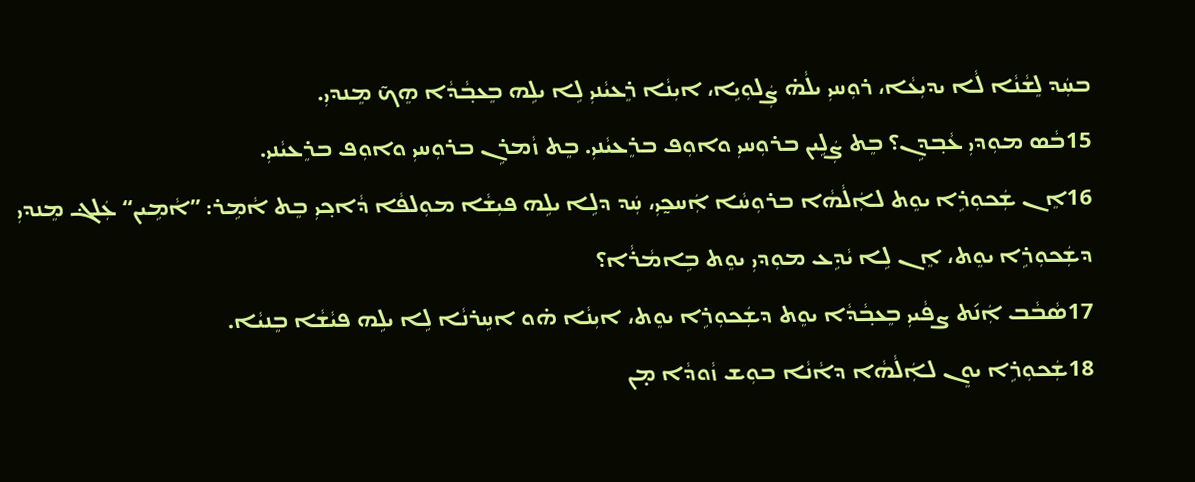ܒܚܲܕ ܠܸܫܵܢܵܐ ܠܵܐ ܝܕܝܼܥܵܐ، ܪܘܼܚܝܼ ܝܠܵܗ̇ ܨܲܠܘܼܝܹܐ، ܐܝܼܢܵܐ ܪܸܥܝܵܢܝܼ ܠܹܐ ܝܠܹܗ ܒܸܥܒ݂ܵܕܵܐ ܗܸܟ̃ ܡܸܢܕܝܼ.
15ܒܵܣ ܡܘܼܕܝܼ ܥܵܒ݂ܕܹܢ؟ ܒܸܬ ܨܲܠܹܝܢ ܒܪܘܼܚܝܼ ܘܐܘܼܦ ܒܪܸܥܝܵܢܝܼ. ܒܸܬ ܙܵܡܪܹܢ ܒܪܘܼܚܝܼ ܘܐܘܼܦ ܒܪܸܥܝܵܢܝܼ.
16ܐܸܢ ܫܲܟܘܼܪܹܐ ܝܘܸܬ ܠܐܲܠܵܗܵܐ ܒܪܘܼܚܵܐ ܐܲܚܟ̰ܝܼ، ܚܲܕ ܕܠܹܐ ܝܠܹܗ ܦܝܼܫܵܐ ܡܘܼܠܦܵܐ ܕܵܐܟ݂ܝܼ ܒܸܬ ܐܵܡܹܪ: ”ܐܵܡܹܝܢ“ ܥܲܠܔ ܡܸܢܕܝܼ ܕܫܲܟܘܼܪܹܐ ܝܘܸܬ، ܐܸܢ ܠܹܐ ܝܵܕܹܥ ܡܘܼܕܝܼ ܝܘܸܬ ܒܹܐܡܵܪܵܐ؟
17ܣܵܒܵܒ ܐܲܢ݇ܬ ܨܦܵܝܝܼ ܒܸܥܒ݂ܵܕܵܐ ܝܘܸܬ ܕܫܲܟܘܼܪܹܐ ܝܘܸܬ، ܐܝܼܢܵܐ ܗ̇ܘ ܐܚܹܪܢܵܐ ܠܹܐ ܝܠܹܗ ܦܝܵܫܵܐ ܒܸܢܝܵܐ.
18ܫܲܟܘܼܪܹܐ ܝܘܸܢ ܠܐܲܠܵܗܵܐ ܕܐܵܢܵܐ ܒܘܼܫ ܙܵܘܕܵܐ ܡ̣ܢ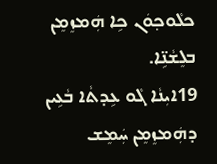ܟܠܵܘܟ݂ܘܿܢ ܟܹܐ ܗܲܡܙܸܡܸܢ ܒܠܸܫܵܢܹ̈ܐ.
19ܐܝܼܢܵܐ ܓܵܘ ܥܹܕܬܵ‌ܐ ܒܵܥܹܝܢ ܕܗܲܡܙܸܡܸܢ ܚܲܡܸܫ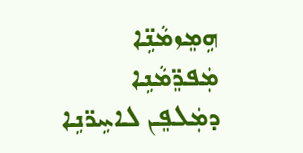ܗܹܡܸܙܡܵܢܹ̈ܐ ܡܲܦܪܸ̈ܡܵܢܹܐ ܕܡܲܠܦܸܢ ܠܐܚܹܪ̈ܢܹܐ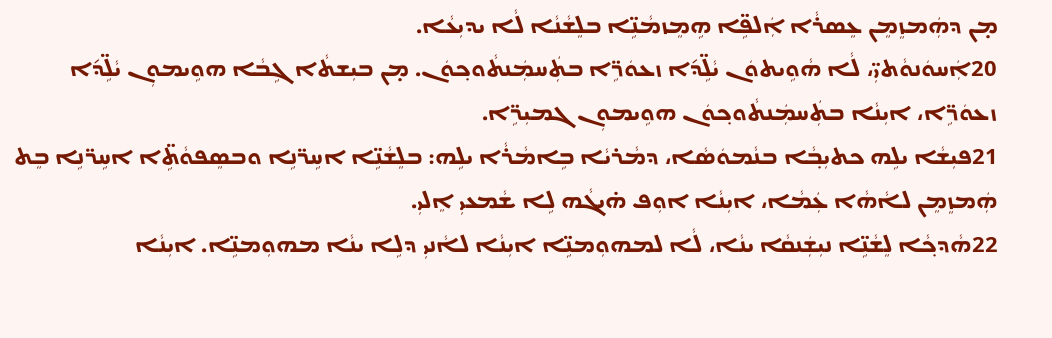ܡ̣ܢ ܕܗܲܡܙܸܡܸܢ ܥܸܣܪܵܐ ܐܲܠܦܹ̈ܐ ܗܹܡܸܙܡܵܢܹ̈ܐ ܒܠܸܫܵܢܵܐ ܠܵܐ ܝܕܝܼܥܵܐ.
20ܐܲܚܘܿܢܘܵܬ‌ܝܼ̈، ܠܵܐ ܗܵܘܹܝܬܘܿܢ ܝܵܠܹ̈ܕ݇ܐ ܙܥܘܿܪܹ̈ܐ ܒܬܲܚܡܲܢܬܵܘܟ݂ܘܿܢ. ܡ̣ܢ ܒܝܼܫܬܵ‌ܐ ܓܹܒܵܐ ܗܘܹܝܡܘܼܢ ܝܵܠܹ̈ܕ݇ܐ ܙܥܘܿܪܹ̈ܐ، ܐܝܼܢܵܐ ܒܬܲܚܡܲܢܬܵܘܟ݂ܘܿܢ ܗܘܹܝܡܘܼܢ ܓܡܝܼܪܹ̈ܐ.
21ܦܝܼܫܵܐ ܝܠܹܗ ܟܬܝܼܒ݂ܵܐ ܒܢܵܡܘܿܣܵܐ، ܕܡܵܪܝܵܐ ܒܹܐܡܵܪܵܐ ܝܠܹܗ: ܒܠܸܫܵܢܹ̈ܐ ܐܚܹܪ̈ܢܹܐ ܘܒܣܸܦܘܵܬܹ̈‌ܐ ܐܚܹܪ̈ܢܹܐ ܒܸܬ ܗܲܡܙܸܡܸܢ ܠܐܵܗܵܐ ܥܲܡܵܐ، ܐܝܼܢܵܐ ܐܘܼܦ ܗ̇ܝܓܵܗ ܠܹܐ ܫܵܡܥܝܼ ܐܸܠܝܼ.
22ܗܵܕܟ݂ܵܐ ܠܸܫܵܢܹ̈ܐ ܢܝܼܫܲܢܩܵܐ ܝܢܵܐ، ܠܵܐ ܠܡܗܘܼܡܢܹ̈ܐ ܐܝܼܢܵܐ ܠܐܵܢܝܼ ܕܠܹܐ ܝܢܵܐ ܡܗܘܼܡܢܹ̈ܐ. ܐܝܼܢܵܐ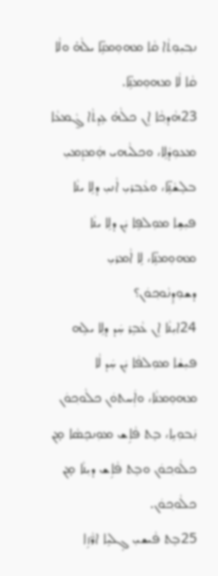ܢܒ݂ܝܼܘܼܬܵ‌ܐ ܩܵܐ ܡܗܘܼܡܢܹ̈ܐ ܝܠܵܗ̇ ܘܠܵܐ ܩܵܐ ܠܵܐ ܡܗܘܼܡܢܹ̈ܐ.
23ܗܵܕܟ݂ܵܐ ܐܸܢ ܟܠܵܗ̇ ܥܹܕܬܵ‌ܐ ܓ̰ܵܡܥܵܐ ܡܥܘܼܕܵܠܹܐ، ܘܟܠܵܝܗ‌ܝ ܗܲܡܙܸܡܝܼ ܒܠܸܫܵܢܹ̈ܐ، ܘܥܵܒ݂ܪܝܼ ܐܵܢܝܼ ܕܠܹܐ ܝܢܵܐ ܦܝܼܫܹܐ ܡܘܼܠܦܹܐ ܝܲܢ ܕܠܹܐ ܝܢܵܐ ܡܗܘܼܡܢܹ̈ܐ، ܠܹܐ ܐܵܡܪܝܼ ܕܫܘܼܕܸܢܵܘܟ݂ܘܿܢ؟
24ܐܝܼܢܵܐ ܐܸܢ ܥܵܒܹܪ ܚܲܕ ܕܠܹܐ ܝܠܹܗ ܦܝܼܫܵܐ ܡܘܼܠܦܵܐ ܝܲܢ ܚܲܕ ܠܵܐ ܡܗܘܼܡܢܵܐ، ܘܐܲܚܬܘܿܢ ܟܠܵܘܟ݂ܘܿܢ ܢܲܒܘܼܝܹܐ، ܒܸܬ ܦܵܐܹܫ ܡܘܼܢܟܸܣܵܐ ܡ̣ܢ ܟܠܵܘܟ݂ܘܿܢ ܘܒܸܬ ܦܵܐܹܫ ܕܝܼܢܵܐ ܡ̣ܢ ܟܠܵܘܟ݂ܘܿܢ.
25ܒܸܬ ܦܵܝܫܝܼ ܓܸܠܝܹܐ ܐܪ̈ܵܙܹܐ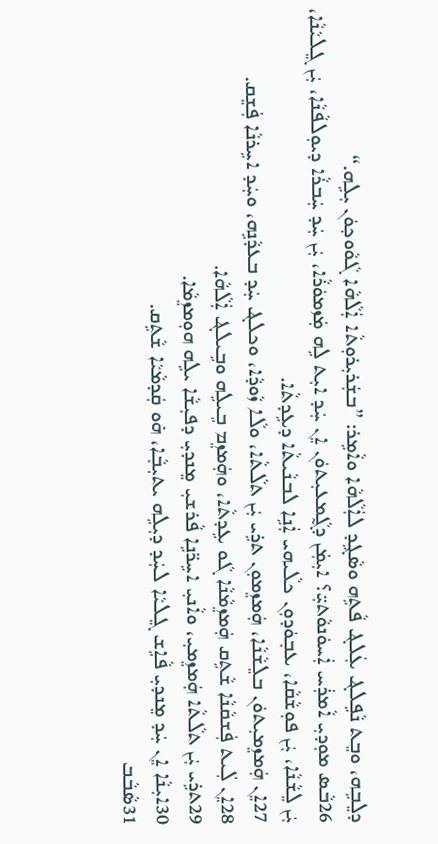ܕܠܸܒܹܗ، ܘܒܸܬ ܢܵܦܹܠܔ ܥܲܠܔ ܦܵܬܹܗ ܘܣܵܓܹܕ ܠܐܲܠܵܗܵܐ ܘܐܵܡܹܪ: ”ܒܫܲܪܝܼܪܘܼܬܵ‌ܐ ܐܲܠܵܗܵܐ ܓܵܘܵܘܟ݂ܘܿܢ ܝܼܠܹܗ.“
26ܒܵܣ ܡܘܼܕܝܼ ܐܵܡܪܲܚ ܐܲܚܘܿܢܘܵܬ‌ܝܼ̈؟ ܐܝܼܡܲܢ ܕܓ̰ܵܡܥܝܼܬܘܿܢ ܐܸܢ ܚܲܕ ܐܝܼܬ ܠܹܗ ܡܲܙܡܘܿܪܵܐ، ܝܲܢ ܚܲܕ ܚܲܒܪܵܐ ܕܝܘܼܠܦܵܢܵܐ، ܝܲܢ ܓܸܠܝܵܢܵܐ، ܝܲܢ ܠܸܫܵܢܵܐ، ܝܲܢ ܦܘܼܫܵܩܵܐ، ܥܒ݂ܘܿܕܘܼܢ ܟܠܵܝܗ‌ܝ ܐܲܢܹܐ ܠܒܢܵܝܬܵ‌ܐ ܕܥܹܕܬܵ‌ܐ.
27ܐܸܢ ܗܲܡܙܸܡܝܼܬܘܿܢ ܒܠܸܫܵܢܵܐ، ܗܲܡܙܸܡܘܼܢ ܬܪܹܝ ܝܲܢ ܬܠܵܬܵ‌ܐ، ܘܠܵܐ ܙܵܘܕܵܐ، ܘܟܠܔ ܚܲܕ ܒܥܕܵܢܹܗ، ܘܚܲܕ ܐܚܹܪܢܵܐ ܦܲܫܸܩ.
28ܐܸܢ ܠܲܝܬ ܦܲܫܩܵܢܵܐ ܫܵܬܹܩ ܗܲܡܙܸܡܵܢܵܐ ܓܵܘ ܥܹܕܬܵ‌ܐ، ܘܗܲܡܙܸܡ ܒܹܝܠܹܗ ܘܒܹܝܠܔ ܐܲܠܵܗܵܐ.
29ܬܪܹܝ ܝܲܢ ܬܠܵܬܵ‌ܐ ܗܲܡܙܸܡܝܼ، ܘܐܵܢܝܼ ܐܚܹܪ̈ܢܹܐ ܦܵܪܫܝܼ ܡܸܢܕܝܼ ܕܦܝܼܫܵܐ ܝܠܹܗ ܗܘܼܡܙܸܡܵܐ.
30ܐܝܼܢܵܐ ܐܸܢ ܚܲܕ ܡܸܢܕܝܼ ܦܵܐܹܫ ܓܸܠܝܵܐ ܠܚܲܕ ܕܝܼܠܹܗ ܝܬܝܼܒ݂ܵܐ، ܗ̇ܘ ܩܲܕܡܵܝܵܐ ܫܵܬܹܩ.
31ܣܵܒܵܒ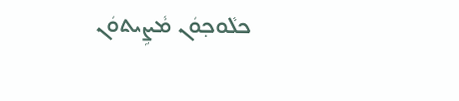ܟܠܵܘܟ݂ܘܿܢ ܡܵܨܹܝܬܘܿܢ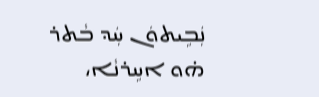ܢܲܒܹܝܬܘܿܢ ܚܲܕ ܒܵܬܪ ܗ̇ܘ ܐܚܹܪܢܵܐ،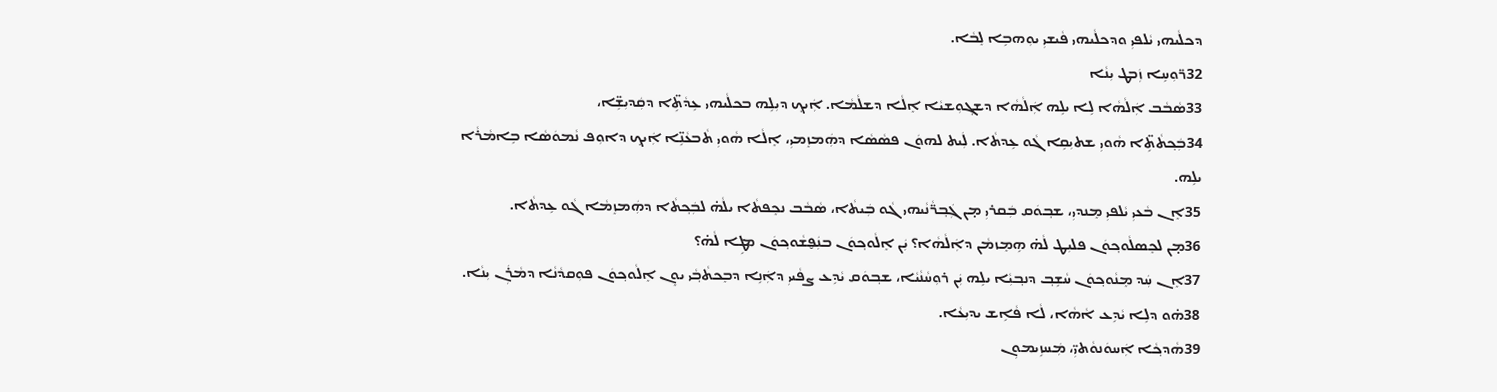ܕܟܠܵܝܗ‌ܝ ܝܵܠܦܝܼ ܘܕܟܠܵܝܗ‌ܝ ܦܵܝܫܝܼ ܝܘܼܗܒܹܐ ܠܸܒܵܐ.
32ܪ̈ܘܼܚܹܐ ܙܲܒܛ ܝܼܢܵܐ
33ܣܵܒܵܒ ܐܲܠܵܗܵܐ ܠܹܐ ܝܠܹܗ ܐܲܠܵܗܵܐ ܕܫܓ݂ܘܼܫܝܵܐ ܐܸܠܵܐ ܕܫܠܵܡܵܐ. ܐܲܝܟ݂ ܕܝܼܠܹܗ ܒܟܠܵܝܗ‌ܝ ܥܹܕܵܬܹ̈‌ܐ ܕܩܲܕܝܼܫܹ̈ܐ،
34ܒܲܟ݂ܬܵܬܹ̈‌ܐ ܗܵܘܝܼ ܫܬܝܼܩܹܐ ܓܵܘ ܥܹܕܬܵ‌ܐ. ܠܲܝܬ ܠܗܘܿܢ ܦܣܵܣܵܐ ܕܗܲܡܙܸܡܝܼ، ܐܸܠܵܐ ܗܵܘܝܼ ܬܵܒܥܵܢܹ̈ܐ ܐܲܝܟ݂ ܕܐܘܼܦ ܢܵܡܘܿܣܵܐ ܒܹܐܡܵܪܵܐ ܝܠܹܗ.
35ܐܸܢ ܒܵܥܝܼ ܝܵܠܦܝܼ ܡܸܢܕܝܼ، ܫܒ݂ܘܿܩ ܒܲܩܪܝܼ ܡ̣ܢ ܓܲܒ݂ܪ̈ܵܢܵܝܗ‌ܝ ܓܵܘ ܒܲܝܬܵ‌ܐ، ܣܵܒܵܒ ܢܟܸܦܬܵ‌ܐ ܝܠܵܗ̇ ܠܒܲܟ݂ܬܵ‌ܐ ܕܗܲܡܙܸܡܵܐ ܓܵܘ ܥܹܕܬܵ‌ܐ.
36ܡ̣ܢ ܠܟܸܣܠܵܘܟ݂ܘܿܢ ܦܠܝܼܛ ܠܵܗ̇ ܗܹܡܸܙܡܵܢ ܕܐܲܠܵܗܵܐ؟ ܝܲܢ ܐܸܠܵܘܟ݂ܘܿܢ ܒܢܲܦ̮ܫܵܘܟ݂ܘܿܢ ܡܛܹܐ ܠܵܗ̇؟
37ܐܸܢ ܚܲܕ ܡܸܢܵܘܟ݂ܘܿܢ ܚܵܫܹܒ݂ ܕܢܒ݂ܝܼܵܐ ܝܠܹܗ ܝܲܢ ܪܘܼܚܵܢܵܝܵܐ، ܫܒ݂ܘܿܩ ܝܵܕܹܥ ܨܦܵܝܝܼ ܕܐܲܢܹܐ ܕܒܸܟܬܵܒ݂ܵܝ ܝܘܸܢ ܐܸܠܵܘܟ݂ܘܿܢ ܦܘܼܩܕܵܢܵܐ ܕܡܵܪܲܢ ܝܼܢܵܐ.
38ܗ̇ܘ ܕܠܹܐ ܝܵܕܹܥ ܐܵܗܵܐ، ܠܵܐ ܦܵܐܹܫ ܝܕܝܼܥܵܐ.
39ܗܵܕܟ݂ܵܐ ܐܲܚܘܿܢܘܵܬ‌ܝܼ̈، ܡܲܚܙܹܝܡܘܼܢ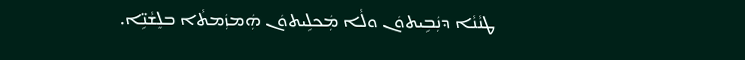ܛܢܵܢܵܐ ܕܢܲܒܹܝܬܘܿܢ ܘܠܵܐ ܡܲܟܠܹܝܬܘܿܢ ܗܲܡܙܲܡܬܵ‌ܐ ܒܠܸܫܵܢܹ̈ܐ.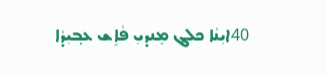40ܐܝܼܢܵܐ ܟܠܔ ܡܸܢܕܝܼ ܦܵܐܹܫ ܥܒ݂ܝܼܕܵܐ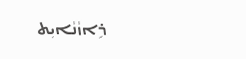ܪܹܐܙܵܢܵܐܝܼܬ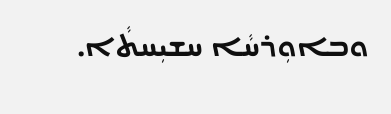ܘܒܐܘܼܪܚܵܐ ܚܫܝܼܚܬܵ‌ܐ.